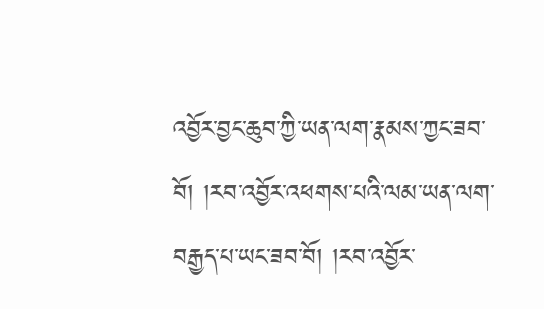འབྱོར་བྱང་ཆུབ་ཀྱི་ཡན་ལག་རྣམས་ཀྱང་ཟབ་བོ། །རབ་འབྱོར་འཕགས་པའི་ལམ་ཡན་ལག་བརྒྱད་པ་ཡང་ཟབ་བོ། །རབ་འབྱོར་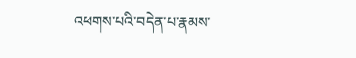འཕགས་པའི་བདེན་པ་རྣམས་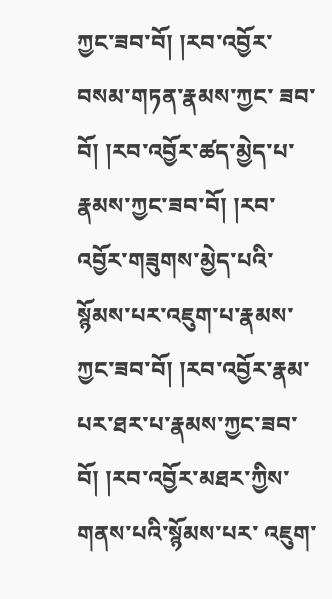ཀྱང་ཟབ་བོ། །རབ་འབྱོར་བསམ་གཏན་རྣམས་ཀྱང་ ཟབ་བོ། །རབ་འབྱོར་ཚད་མྱེད་པ་རྣམས་ཀྱང་ཟབ་བོ། །རབ་འབྱོར་གཟུགས་མྱེད་པའི་སྙོམས་པར་འཇུག་པ་རྣམས་ཀྱང་ཟབ་བོ། །རབ་འབྱོར་རྣམ་པར་ཐར་པ་རྣམས་ཀྱང་ཟབ་བོ། །རབ་འབྱོར་མཐར་ཀྱིས་གནས་པའི་སྙོམས་པར་ འཇུག་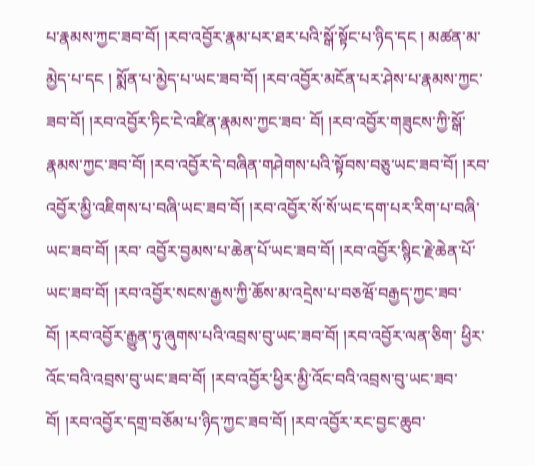པ་རྣམས་ཀྱང་ཟབ་བོ། །རབ་འབྱོར་རྣམ་པར་ཐར་པའི་སྒོ་སྟོང་པ་ཉིད་དང ། མཚན་མ་མྱེད་པ་དང ། སྨོན་པ་མྱེད་པ་ཡང་ཟབ་བོ། །རབ་འབྱོར་མངོན་པར་ཤེས་པ་རྣམས་ཀྱང་ཟབ་བོ། །རབ་འབྱོར་ཏིང་ངེ་འཛིན་རྣམས་ཀྱང་ཟབ་ བོ། །རབ་འབྱོར་གཟུངས་ཀྱི་སྒོ་རྣམས་ཀྱང་ཟབ་བོ། །རབ་འབྱོར་དེ་བཞིན་གཤེགས་པའི་སྟོབས་བཅུ་ཡང་ཟབ་བོ། །རབ་འབྱོར་མྱི་འཇིགས་པ་བཞི་ཡང་ཟབ་བོ། །རབ་འབྱོར་སོ་སོ་ཡང་དག་པར་རིག་པ་བཞི་ཡང་ཟབ་བོ། །རབ་ འབྱོར་བྱམས་པ་ཆེན་པོ་ཡང་ཟབ་བོ། །རབ་འབྱོར་སྙིང་རྗེ་ཆེན་པོ་ཡང་ཟབ་བོ། །རབ་འབྱོར་སངས་རྒྱས་ཀྱི་ཆོས་མ་འདྲེས་པ་བཅཝོ་བརྒྱད་ཀྱང་ཟབ་བོ། །རབ་འབྱོར་རྒྱུན་ཏུ་ཞུགས་པའི་འབྲས་བུ་ཡང་ཟབ་བོ། །རབ་འབྱོར་ལན་ཅིག་ ཕྱིར་འོང་བའི་འབྲས་བུ་ཡང་ཟབ་བོ། །རབ་འབྱོར་ཕྱིར་མྱི་འོང་བའི་འབྲས་བུ་ཡང་ཟབ་བོ། །རབ་འབྱོར་དགྲ་བཅོམ་པ་ཉིད་ཀྱང་ཟབ་བོ། །རབ་འབྱོར་རང་བྱང་ཆུབ་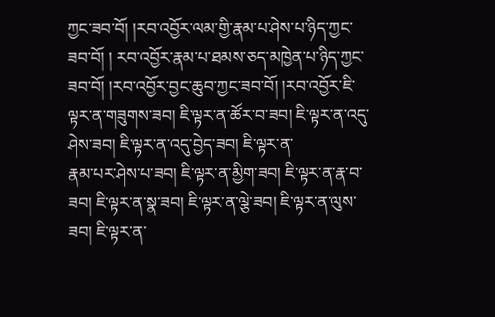ཀྱང་ཟབ་བོ། །རབ་འབྱོར་ལམ་གྱི་རྣམ་པ་ཤེས་པ་ཉིད་ཀྱང་ཟབ་བོ། ། རབ་འབྱོར་རྣམ་པ་ཐམས་ཅད་མཁྱེན་པ་ཉིད་ཀྱང་ཟབ་བོ། །རབ་འབྱོར་བྱང་ཆུབ་ཀྱང་ཟབ་བོ། །རབ་འབྱོར་ཇི་ལྟར་ན་གཟུགས་ཟབ། ཇི་ལྟར་ན་ཚོར་བ་ཟབ། ཇི་ལྟར་ན་འདུ་ཤེས་ཟབ། ཇི་ལྟར་ན་འདུ་བྱེད་ཟབ། ཇི་ལྟར་ན་
རྣམ་པར་ཤེས་པ་ཟབ། ཇི་ལྟར་ན་མྱིག་ཟབ། ཇི་ལྟར་ན་རྣ་བ་ཟབ། ཇི་ལྟར་ན་སྣ་ཟབ། ཇི་ལྟར་ན་ལྕེ་ཟབ། ཇི་ལྟར་ན་ལུས་ཟབ། ཇི་ལྟར་ན་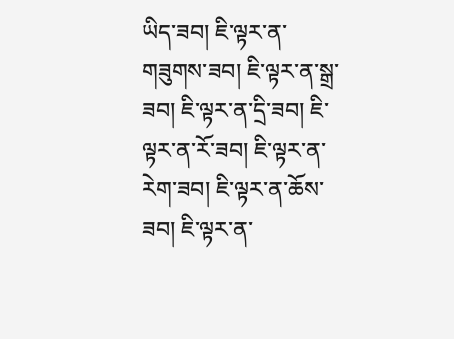ཡིད་ཟབ། ཇི་ལྟར་ན་གཟུགས་ཟབ། ཇི་ལྟར་ན་སྒྲ་ཟབ། ཇི་ལྟར་ན་དྲི་ཟབ། ཇི་ལྟར་ན་རོ་ཟབ། ཇི་ལྟར་ན་རེག་ཟབ། ཇི་ལྟར་ན་ཆོས་ཟབ། ཇི་ལྟར་ན་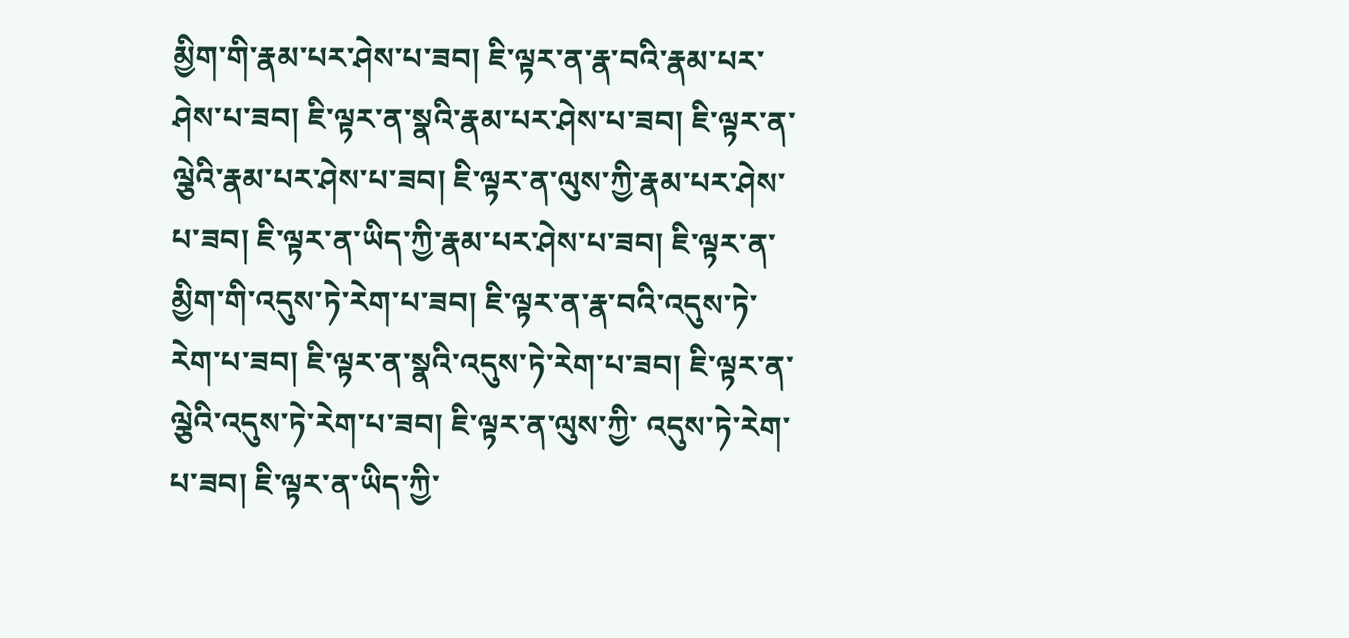མྱིག་གི་རྣམ་པར་ཤེས་པ་ཟབ། ཇི་ལྟར་ན་རྣ་བའི་རྣམ་པར་ཤེས་པ་ཟབ། ཇི་ལྟར་ན་སྣའི་རྣམ་པར་ཤེས་པ་ཟབ། ཇི་ལྟར་ན་ལྕེའི་རྣམ་པར་ཤེས་པ་ཟབ། ཇི་ལྟར་ན་ལུས་ཀྱི་རྣམ་པར་ཤེས་ པ་ཟབ། ཇི་ལྟར་ན་ཡིད་ཀྱི་རྣམ་པར་ཤེས་པ་ཟབ། ཇི་ལྟར་ན་མྱིག་གི་འདུས་ཏེ་རེག་པ་ཟབ། ཇི་ལྟར་ན་རྣ་བའི་འདུས་ཏེ་རེག་པ་ཟབ། ཇི་ལྟར་ན་སྣའི་འདུས་ཏེ་རེག་པ་ཟབ། ཇི་ལྟར་ན་ལྕེའི་འདུས་ཏེ་རེག་པ་ཟབ། ཇི་ལྟར་ན་ལུས་ཀྱི་ འདུས་ཏེ་རེག་པ་ཟབ། ཇི་ལྟར་ན་ཡིད་ཀྱི་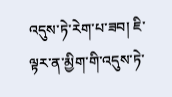འདུས་ཏེ་རེག་པ་ཟབ། ཇི་ལྟར་ན་མྱིག་གི་འདུས་ཏེ་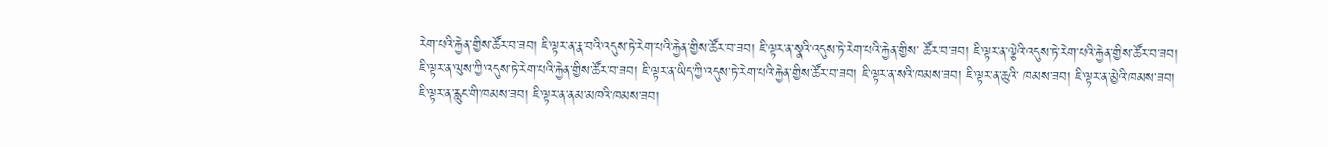རེག་པའི་རྐྱེན་གྱིས་ཚོར་བ་ཟབ། ཇི་ལྟར་ན་རྣ་བའི་འདུས་ཏེ་རེག་པའི་རྐྱེན་གྱིས་ཚོར་བ་ཟབ། ཇི་ལྟར་ན་སྣའི་འདུས་ཏེ་རེག་པའི་རྐྱེན་གྱིས་ ཚོར་བ་ཟབ། ཇི་ལྟར་ན་ལྕེའི་འདུས་ཏེ་རེག་པའི་རྐྱེན་གྱིས་ཚོར་བ་ཟབ། ཇི་ལྟར་ན་ལུས་ཀྱི་འདུས་ཏེ་རེག་པའི་རྐྱེན་གྱིས་ཚོར་བ་ཟབ། ཇི་ལྟར་ན་ཡིད་ཀྱི་འདུས་ཏེ་རེག་པའི་རྐྱེན་གྱིས་ཚོར་བ་ཟབ། ཇི་ལྟར་ན་སའི་ཁམས་ཟབ། ཇི་ལྟར་ན་ཆུའི་ ཁམས་ཟབ། ཇི་ལྟར་ན་མྱེའི་ཁམས་ཟབ། ཇི་ལྟར་ན་རླུང་གི་ཁམས་ཟབ། ཇི་ལྟར་ན་ནམ་མཁའི་ཁམས་ཟབ།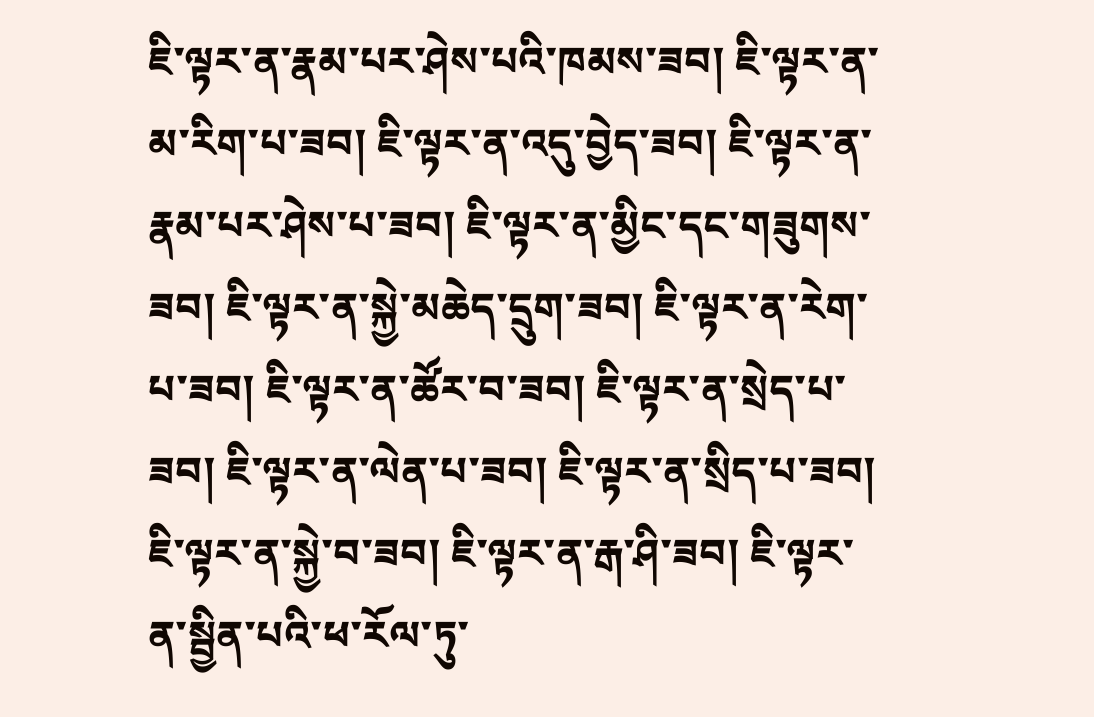ཇི་ལྟར་ན་རྣམ་པར་ཤེས་པའི་ཁམས་ཟབ། ཇི་ལྟར་ན་མ་རིག་པ་ཟབ། ཇི་ལྟར་ན་འདུ་བྱེད་ཟབ། ཇི་ལྟར་ན་རྣམ་པར་ཤེས་པ་ཟབ། ཇི་ལྟར་ན་མྱིང་དང་གཟུགས་ཟབ། ཇི་ལྟར་ན་སྐྱེ་མཆེད་དྲུག་ཟབ། ཇི་ལྟར་ན་རེག་པ་ཟབ། ཇི་ལྟར་ན་ཚོར་བ་ཟབ། ཇི་ལྟར་ན་སྲེད་པ་ཟབ། ཇི་ལྟར་ན་ལེན་པ་ཟབ། ཇི་ལྟར་ན་སྲིད་པ་ཟབ། ཇི་ལྟར་ན་སྐྱེ་བ་ཟབ། ཇི་ལྟར་ན་རྒ་ཤི་ཟབ། ཇི་ལྟར་
ན་སྦྱིན་པའི་ཕ་རོལ་ཏུ་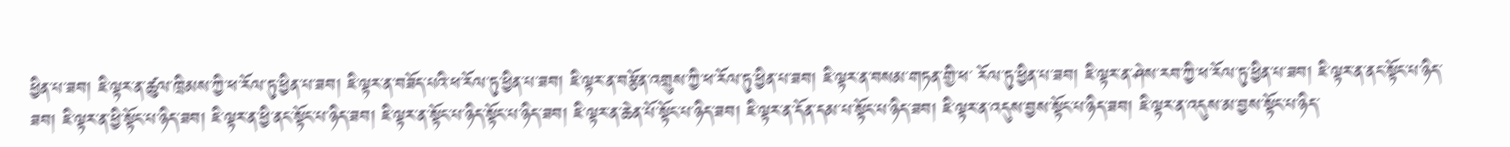ཕྱིན་པ་ཟབ། ཇི་ལྟར་ན་ཚུལ་ཁྲིམས་ཀྱི་ཕ་རོལ་ཏུ་ཕྱིན་པ་ཟབ། ཇི་ལྟར་ན་བཟོད་པའི་ཕ་རོལ་ཏུ་ཕྱིན་པ་ཟབ། ཇི་ལྟར་ན་བརྩོན་འགྲུས་ཀྱི་ཕ་རོལ་ཏུ་ཕྱིན་པ་ཟབ། ཇི་ལྟར་ན་བསམ་གཏན་གྱི་ཕ་ རོལ་ཏུ་ཕྱིན་པ་ཟབ། ཇི་ལྟར་ན་ཤེས་རབ་ཀྱི་ཕ་རོལ་ཏུ་ཕྱིན་པ་ཟབ། ཇི་ལྟར་ན་ནང་སྟོང་པ་ཉིད་ཟབ། ཇི་ལྟར་ན་ཕྱི་སྟོང་པ་ཉིད་ཟབ། ཇི་ལྟར་ན་ཕྱི་ནང་སྟོང་པ་ཉིད་ཟབ། ཇི་ལྟར་ན་སྟོང་པ་ཉིད་སྟོང་པ་ཉིད་ཟབ། ཇི་ལྟར་ན་ཆེན་པོ་སྟོང་པ་ཉིད་ཟབ། ཇི་ལྟར་ན་དོན་དམ་པ་སྟོང་པ་ཉིད་ཟབ། ཇི་ལྟར་ན་འདུས་བྱས་སྟོང་པ་ཉིད་ཟབ། ཇི་ལྟར་ན་འདུས་མ་བྱས་སྟོང་པ་ཉིད་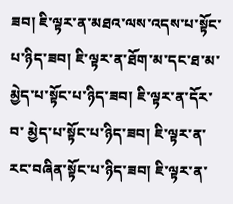ཟབ། ཇི་ལྟར་ན་མཐའ་ལས་འདས་པ་སྟོང་པ་ཉིད་ཟབ། ཇི་ལྟར་ན་ཐོག་མ་དང་ཐ་མ་མྱེད་པ་སྟོང་པ་ཉིད་ཟབ། ཇི་ལྟར་ན་དོར་བ་ མྱེད་པ་སྟོང་པ་ཉིད་ཟབ། ཇི་ལྟར་ན་རང་བཞིན་སྟོང་པ་ཉིད་ཟབ། ཇི་ལྟར་ན་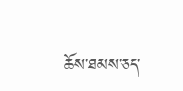ཆོས་ཐམས་ཅད་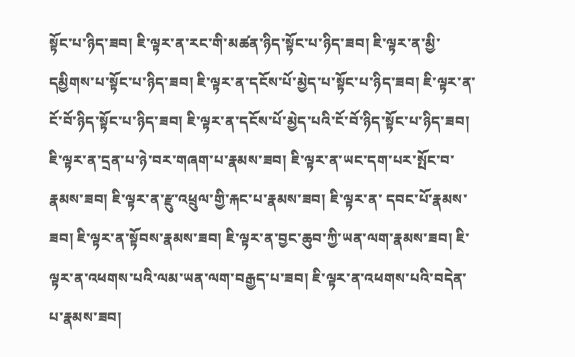སྟོང་པ་ཉིད་ཟབ། ཇི་ལྟར་ན་རང་གི་མཚན་ཉིད་སྟོང་པ་ཉིད་ཟབ། ཇི་ལྟར་ན་མྱི་དམྱིགས་པ་སྟོང་པ་ཉིད་ཟབ། ཇི་ལྟར་ན་དངོས་པོ་མྱེད་པ་སྟོང་པ་ཉིད་ཟབ། ཇི་ལྟར་ན་ངོ་བོ་ཉིད་སྟོང་པ་ཉིད་ཟབ། ཇི་ལྟར་ན་དངོས་པོ་མྱེད་པའི་ངོ་བོ་ཉིད་སྟོང་པ་ཉིད་ཟབ། ཇི་ལྟར་ན་དྲན་པ་ཉེ་བར་གཞག་པ་རྣམས་ཟབ། ཇི་ལྟར་ན་ཡང་དག་པར་སྤོང་བ་རྣམས་ཟབ། ཇི་ལྟར་ན་རྫུ་འཕྲུལ་གྱི་རྐང་པ་རྣམས་ཟབ། ཇི་ལྟར་ན་ དབང་པོ་རྣམས་ཟབ། ཇི་ལྟར་ན་སྟོབས་རྣམས་ཟབ། ཇི་ལྟར་ན་བྱང་ཆུབ་ཀྱི་ཡན་ལག་རྣམས་ཟབ། ཇི་ལྟར་ན་འཕགས་པའི་ལམ་ཡན་ལག་བརྒྱད་པ་ཟབ། ཇི་ལྟར་ན་འཕགས་པའི་བདེན་པ་རྣམས་ཟབ།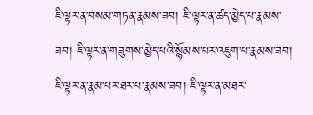ཇི་ལྟར་ན་བསམ་གཏན་རྣམས་ཟབ། ཇི་ལྟར་ན་ཚད་མྱེད་པ་རྣམས་ཟབ། ཇི་ལྟར་ན་གཟུགས་མྱེད་པའི་སྙོམས་པར་འཇུག་པ་རྣམས་ཟབ། ཇི་ལྟར་ན་རྣམ་པར་ཐར་པ་རྣམས་ཟབ། ཇི་ལྟར་ན་མཐར་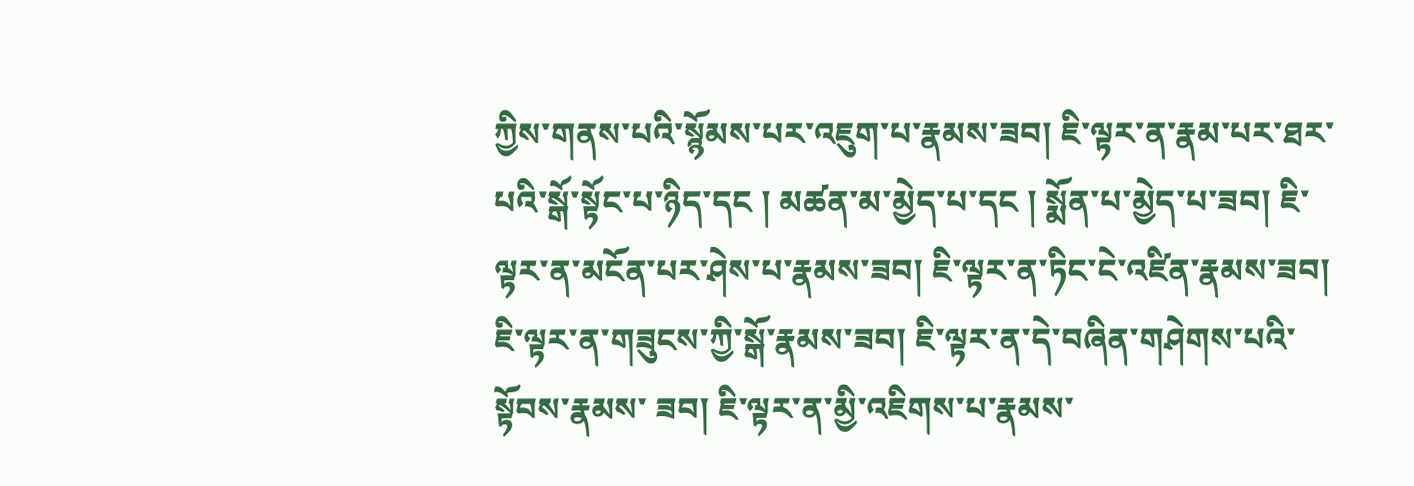ཀྱིས་གནས་པའི་སྙོམས་པར་འཇུག་པ་རྣམས་ཟབ། ཇི་ལྟར་ན་རྣམ་པར་ཐར་
པའི་སྒོ་སྟོང་པ་ཉིད་དང ། མཚན་མ་མྱེད་པ་དང ། སྨོན་པ་མྱེད་པ་ཟབ། ཇི་ལྟར་ན་མངོན་པར་ཤེས་པ་རྣམས་ཟབ། ཇི་ལྟར་ན་ཏིང་ངེ་འཛིན་རྣམས་ཟབ། ཇི་ལྟར་ན་གཟུངས་ཀྱི་སྒོ་རྣམས་ཟབ། ཇི་ལྟར་ན་དེ་བཞིན་གཤེགས་པའི་སྟོབས་རྣམས་ ཟབ། ཇི་ལྟར་ན་མྱི་འཇིགས་པ་རྣམས་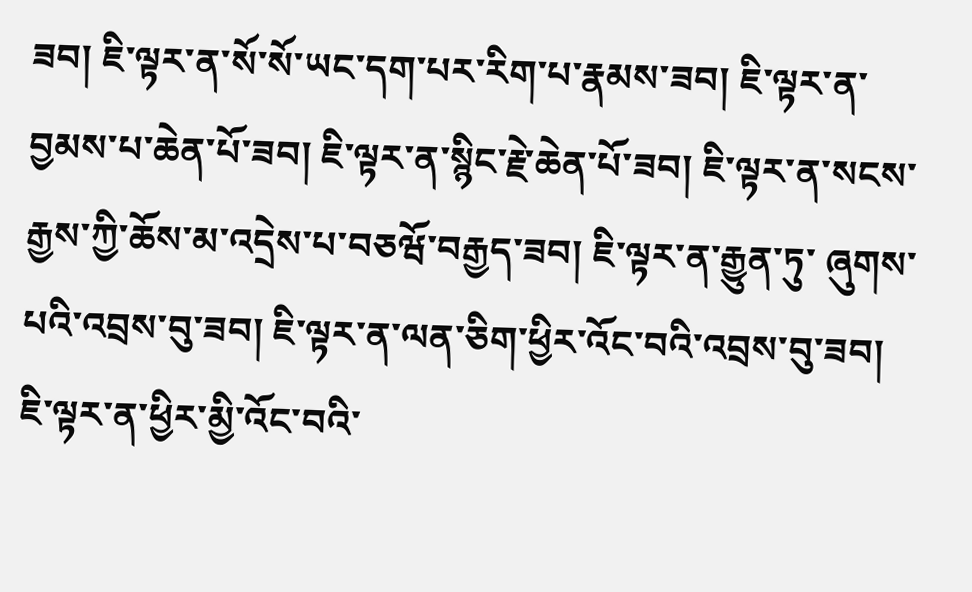ཟབ། ཇི་ལྟར་ན་སོ་སོ་ཡང་དག་པར་རིག་པ་རྣམས་ཟབ། ཇི་ལྟར་ན་བྱམས་པ་ཆེན་པོ་ཟབ། ཇི་ལྟར་ན་སྙིང་རྗེ་ཆེན་པོ་ཟབ། ཇི་ལྟར་ན་སངས་རྒྱས་ཀྱི་ཆོས་མ་འདྲེས་པ་བཅཝོ་བརྒྱད་ཟབ། ཇི་ལྟར་ན་རྒྱུན་ཏུ་ ཞུགས་པའི་འབྲས་བུ་ཟབ། ཇི་ལྟར་ན་ལན་ཅིག་ཕྱིར་འོང་བའི་འབྲས་བུ་ཟབ། ཇི་ལྟར་ན་ཕྱིར་མྱི་འོང་བའི་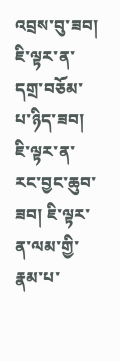འབྲས་བུ་ཟབ། ཇི་ལྟར་ན་དགྲ་བཅོམ་པ་ཉིད་ཟབ། ཇི་ལྟར་ན་རང་བྱང་ཆུབ་ཟབ། ཇི་ལྟར་ན་ལམ་གྱི་རྣམ་པ་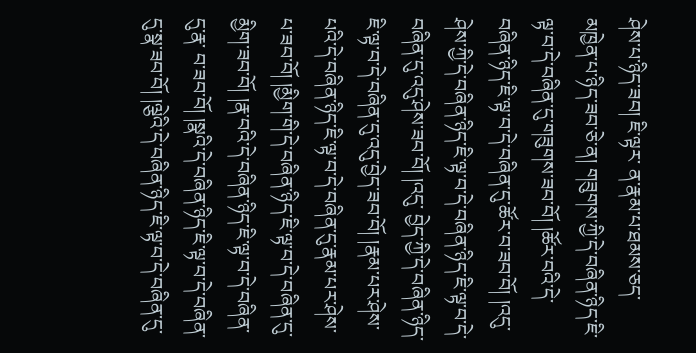ཤེས་པ་ཉིད་ཟབ། ཇི་ལྟར་ ན་རྣམ་པ་ཐམས་ཅད་མཁྱེན་པ་ཉིད་ཟབ་ཅེ་ན། གཟུགས་ཀྱི་དེ་བཞིན་ཉིད་ཇི་ལྟ་བ་དེ་བཞིན་དུ་གཟུགས་ཟབ་བོ། །ཚོར་བའི་དེ་བཞིན་ཉིད་ཇི་ལྟ་བ་དེ་བཞིན་དུ་ཚོར་བ་ཟབ་བོ། །འདུ་ཤེས་ཀྱི་དེ་བཞིན་ཉིད་ཇི་ལྟ་བ་དེ་བཞིན་ཉིད་ཇི་ལྟ་བ་དེ་བཞིན་དུ་འདུ་ཤེས་ཟབ་བོ། །འདུ་ བྱེད་ཀྱི་དེ་བཞིན་ཉིད་ཇི་ལྟ་བ་དེ་བཞིན་དུ་འདུ་བྱེད་ཟབ་བོ། །རྣམ་པར་ཤེས་པའི་དེ་བཞིན་ཉིད་ཇི་ལྟ་བ་དེ་བཞིན་དུ་རྣམ་པར་ཤེས་པ་ཟབ་བོ། །མྱིག་གི་དེ་བཞིན་ཉིད་ཇི་ལྟ་བ་དེ་བཞིན་དུ་མྱིག་ཟབ་བོ། །རྣ་བའི་དེ་བཞིན་ཉིད་ཇི་ལྟ་བ་དེ་བཞིན་དུ་རྣ་ བ་ཟབ་བོ། །སྣའི་དེ་བཞིན་ཉིད་ཇི་ལྟ་བ་དེ་བཞིན་དུ་སྣ་ཟབ་བོ། །ལྕེའི་དེ་བཞིན་ཉིད་ཇི་ལྟ་བ་དེ་བཞིན་དུ་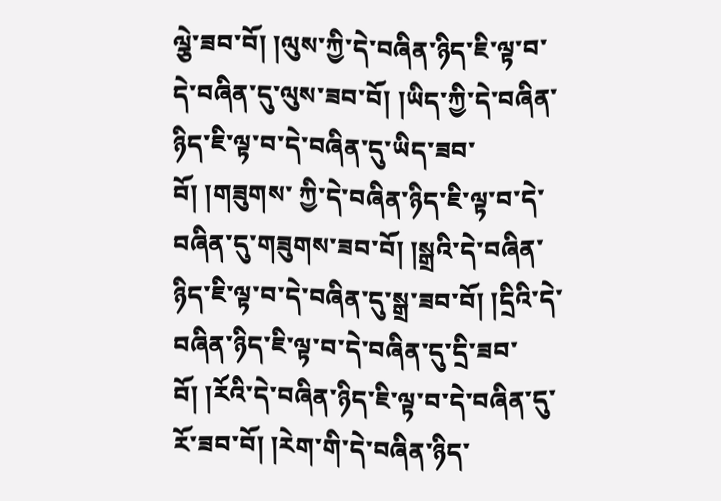ལྕེ་ཟབ་བོ། །ལུས་ཀྱི་དེ་བཞིན་ཉིད་ཇི་ལྟ་བ་དེ་བཞིན་དུ་ལུས་ཟབ་བོ། །ཡིད་ཀྱི་དེ་བཞིན་ཉིད་ཇི་ལྟ་བ་དེ་བཞིན་དུ་ཡིད་ཟབ་བོ། །གཟུགས་ ཀྱི་དེ་བཞིན་ཉིད་ཇི་ལྟ་བ་དེ་བཞིན་དུ་གཟུགས་ཟབ་བོ། །སྒྲའི་དེ་བཞིན་ཉིད་ཇི་ལྟ་བ་དེ་བཞིན་དུ་སྒྲ་ཟབ་བོ། །དྲིའི་དེ་བཞིན་ཉིད་ཇི་ལྟ་བ་དེ་བཞིན་དུ་དྲི་ཟབ་བོ། །རོའི་དེ་བཞིན་ཉིད་ཇི་ལྟ་བ་དེ་བཞིན་དུ་རོ་ཟབ་བོ། །རེག་གི་དེ་བཞིན་ཉིད་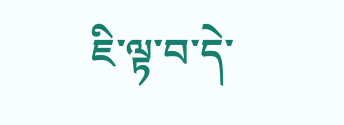ཇི་ལྟ་བ་དེ་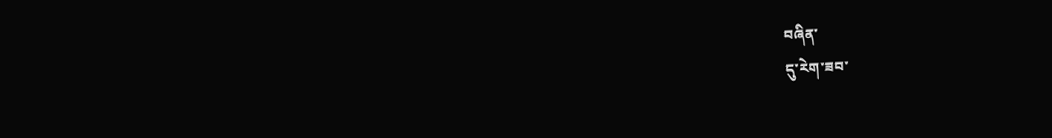བཞིན་
དུ་རེག་ཟབ་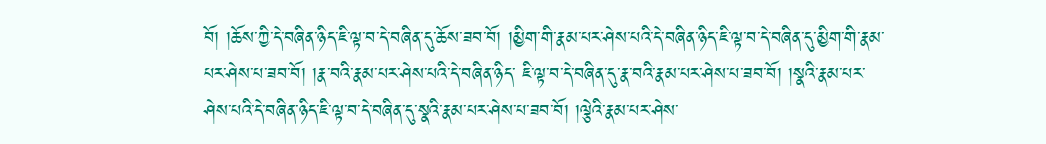བོ། །ཆོས་ཀྱི་དེ་བཞིན་ཉིད་ཇི་ལྟ་བ་དེ་བཞིན་དུ་ཆོས་ཟབ་བོ། །མྱིག་གི་རྣམ་པར་ཤེས་པའི་དེ་བཞིན་ཉིད་ཇི་ལྟ་བ་དེ་བཞིན་དུ་མྱིག་གི་རྣམ་པར་ཤེས་པ་ཟབ་བོ། །རྣ་བའི་རྣམ་པར་ཤེས་པའི་དེ་བཞིན་ཉིད་ ཇི་ལྟ་བ་དེ་བཞིན་དུ་རྣ་བའི་རྣམ་པར་ཤེས་པ་ཟབ་བོ། །སྣའི་རྣམ་པར་ཤེས་པའི་དེ་བཞིན་ཉིད་ཇི་ལྟ་བ་དེ་བཞིན་དུ་སྣའི་རྣམ་པར་ཤེས་པ་ཟབ་བོ། །ལྕེའི་རྣམ་པར་ཤེས་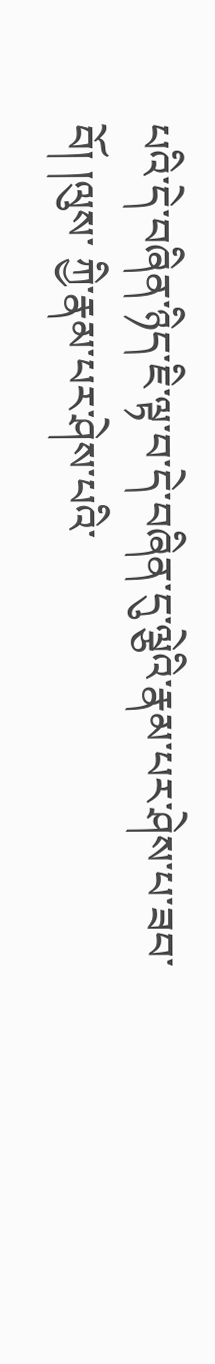པའི་དེ་བཞིན་ཉིད་ཇི་ལྟ་བ་དེ་བཞིན་དུ་ལྕེའི་རྣམ་པར་ཤེས་པ་ཟབ་བོ། །ལུས་ ཀྱི་རྣམ་པར་ཤེས་པའི་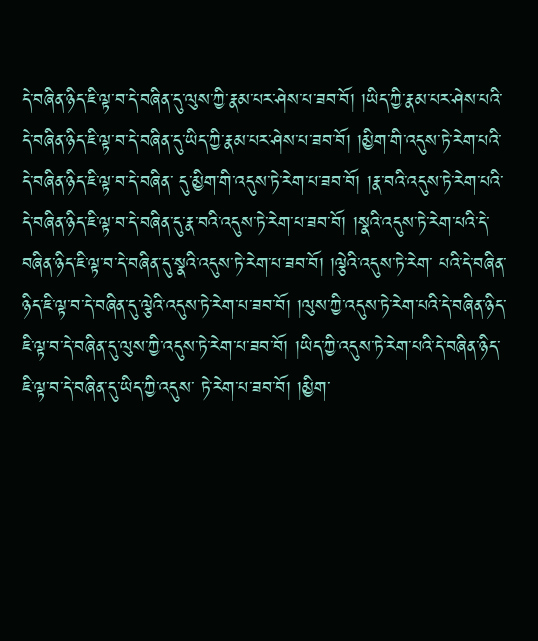དེ་བཞིན་ཉིད་ཇི་ལྟ་བ་དེ་བཞིན་དུ་ལུས་ཀྱི་རྣམ་པར་ཤེས་པ་ཟབ་བོ། །ཡིད་ཀྱི་རྣམ་པར་ཤེས་པའི་དེ་བཞིན་ཉིད་ཇི་ལྟ་བ་དེ་བཞིན་དུ་ཡིད་ཀྱི་རྣམ་པར་ཤེས་པ་ཟབ་བོ། །མྱིག་གི་འདུས་ཏེ་རེག་པའི་དེ་བཞིན་ཉིད་ཇི་ལྟ་བ་དེ་བཞིན་ དུ་མྱིག་གི་འདུས་ཏེ་རེག་པ་ཟབ་བོ། །རྣ་བའི་འདུས་ཏེ་རེག་པའི་དེ་བཞིན་ཉིད་ཇི་ལྟ་བ་དེ་བཞིན་དུ་རྣ་བའི་འདུས་ཏེ་རེག་པ་ཟབ་བོ། །སྣའི་འདུས་ཏེ་རེག་པའི་དེ་བཞིན་ཉིད་ཇི་ལྟ་བ་དེ་བཞིན་དུ་སྣའི་འདུས་ཏེ་རེག་པ་ཟབ་བོ། །ལྕེའི་འདུས་ཏེ་རེག་ པའི་དེ་བཞིན་ཉིད་ཇི་ལྟ་བ་དེ་བཞིན་དུ་ལྕེའི་འདུས་ཏེ་རེག་པ་ཟབ་བོ། །ལུས་ཀྱི་འདུས་ཏེ་རེག་པའི་དེ་བཞིན་ཉིད་ཇི་ལྟ་བ་དེ་བཞིན་དུ་ལུས་ཀྱི་འདུས་ཏེ་རེག་པ་ཟབ་བོ། །ཡིད་ཀྱི་འདུས་ཏེ་རེག་པའི་དེ་བཞིན་ཉིད་ཇི་ལྟ་བ་དེ་བཞིན་དུ་ཡིད་ཀྱི་འདུས་ ཏེ་རེག་པ་ཟབ་བོ། །མྱིག་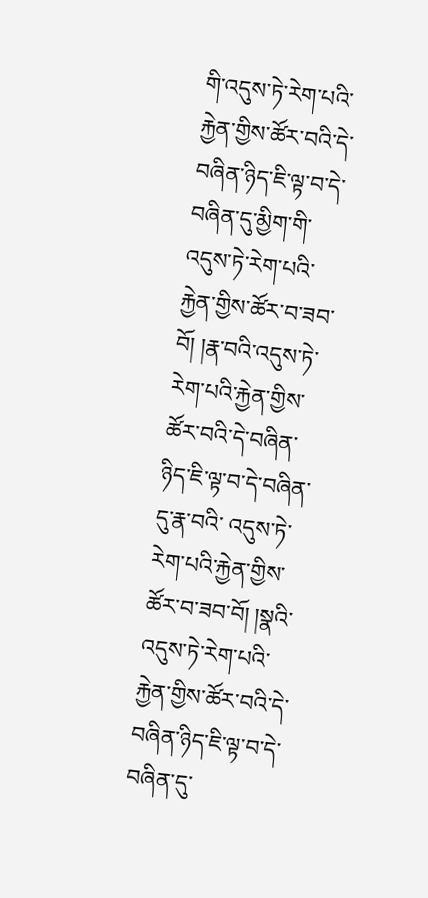གི་འདུས་ཏེ་རེག་པའི་རྐྱེན་གྱིས་ཚོར་བའི་དེ་བཞིན་ཉིད་ཇི་ལྟ་བ་དེ་བཞིན་དུ་མྱིག་གི་འདུས་ཏེ་རེག་པའི་རྐྱེན་གྱིས་ཚོར་བ་ཟབ་བོ། །རྣ་བའི་འདུས་ཏེ་རེག་པའི་རྐྱེན་གྱིས་ཚོར་བའི་དེ་བཞིན་ཉིད་ཇི་ལྟ་བ་དེ་བཞིན་དུ་རྣ་བའི་ འདུས་ཏེ་རེག་པའི་རྐྱེན་གྱིས་ཚོར་བ་ཟབ་བོ། །སྣའི་འདུས་ཏེ་རེག་པའི་རྐྱེན་གྱིས་ཚོར་བའི་དེ་བཞིན་ཉིད་ཇི་ལྟ་བ་དེ་བཞིན་དུ་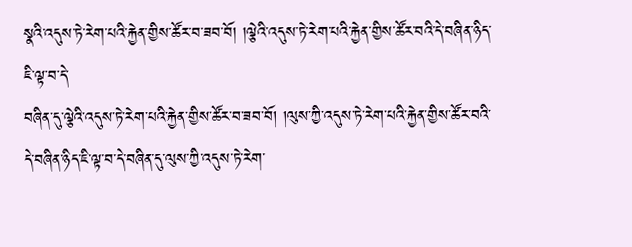སྣའི་འདུས་ཏེ་རེག་པའི་རྐྱེན་གྱིས་ཚོར་བ་ཟབ་བོ། །ལྕེའི་འདུས་ཏེ་རེག་པའི་རྐྱེན་གྱིས་ཚོར་བའི་དེ་བཞིན་ཉིད་ཇི་ལྟ་བ་དེ་
བཞིན་དུ་ལྕེའི་འདུས་ཏེ་རེག་པའི་རྐྱེན་གྱིས་ཚོར་བ་ཟབ་བོ། །ལུས་ཀྱི་འདུས་ཏེ་རེག་པའི་རྐྱེན་གྱིས་ཚོར་བའི་དེ་བཞིན་ཉིད་ཇི་ལྟ་བ་དེ་བཞིན་དུ་ལུས་ཀྱི་འདུས་ཏེ་རེག་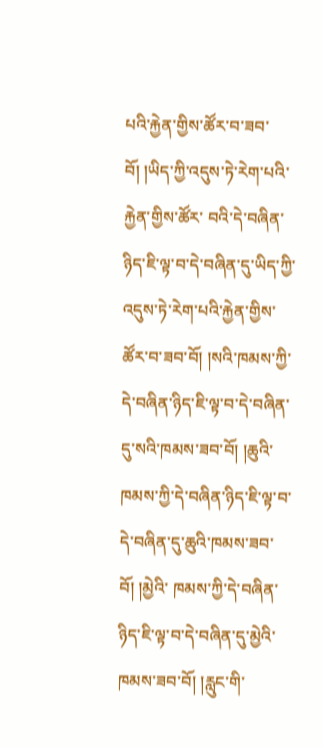པའི་རྐྱེན་གྱིས་ཚོར་བ་ཟབ་བོ། །ཡིད་ཀྱི་འདུས་ཏེ་རེག་པའི་རྐྱེན་གྱིས་ཚོར་ བའི་དེ་བཞིན་ཉིད་ཇི་ལྟ་བ་དེ་བཞིན་དུ་ཡིད་ཀྱི་འདུས་ཏེ་རེག་པའི་རྐྱེན་གྱིས་ཚོར་བ་ཟབ་བོ། །སའི་ཁམས་ཀྱི་དེ་བཞིན་ཉིད་ཇི་ལྟ་བ་དེ་བཞིན་དུ་སའི་ཁམས་ཟབ་བོ། །ཆུའི་ཁམས་ཀྱི་དེ་བཞིན་ཉིད་ཇི་ལྟ་བ་དེ་བཞིན་དུ་ཆུའི་ཁམས་ཟབ་བོ། །མྱེའི་ ཁམས་ཀྱི་དེ་བཞིན་ཉིད་ཇི་ལྟ་བ་དེ་བཞིན་དུ་མྱེའི་ཁམས་ཟབ་བོ། །རླུང་གི་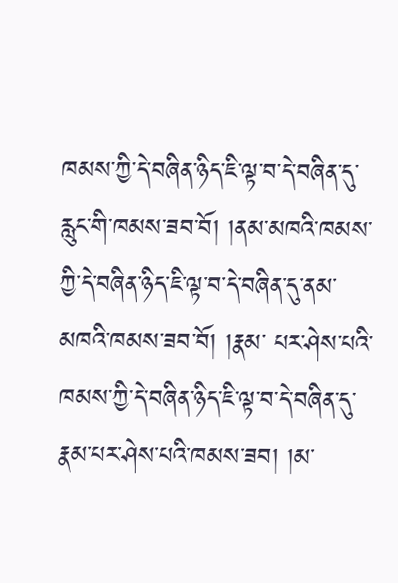ཁམས་ཀྱི་དེ་བཞིན་ཉིད་ཇི་ལྟ་བ་དེ་བཞིན་དུ་རླུང་གི་ཁམས་ཟབ་བོ། །ནམ་མཁའི་ཁམས་ཀྱི་དེ་བཞིན་ཉིད་ཇི་ལྟ་བ་དེ་བཞིན་དུ་ནམ་མཁའི་ཁམས་ཟབ་བོ། །རྣམ་ པར་ཤེས་པའི་ཁམས་ཀྱི་དེ་བཞིན་ཉིད་ཇི་ལྟ་བ་དེ་བཞིན་དུ་རྣམ་པར་ཤེས་པའི་ཁམས་ཟབ། །མ་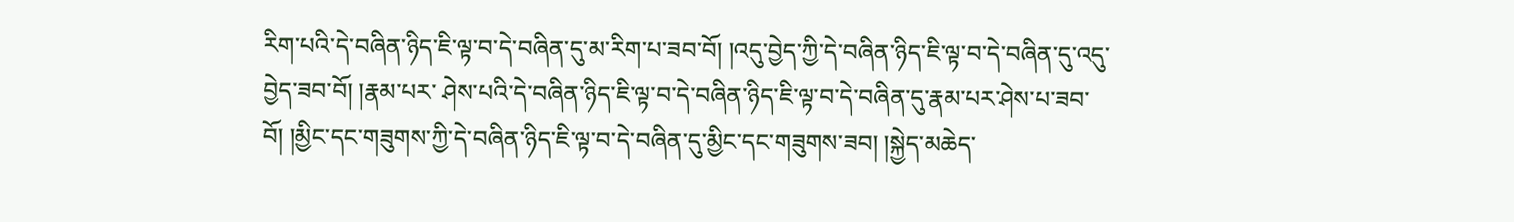རིག་པའི་དེ་བཞིན་ཉིད་ཇི་ལྟ་བ་དེ་བཞིན་དུ་མ་རིག་པ་ཟབ་བོ། །འདུ་བྱེད་ཀྱི་དེ་བཞིན་ཉིད་ཇི་ལྟ་བ་དེ་བཞིན་དུ་འདུ་བྱེད་ཟབ་བོ། །རྣམ་པར་ ཤེས་པའི་དེ་བཞིན་ཉིད་ཇི་ལྟ་བ་དེ་བཞིན་ཉིད་ཇི་ལྟ་བ་དེ་བཞིན་དུ་རྣམ་པར་ཤེས་པ་ཟབ་བོ། །མྱིང་དང་གཟུགས་ཀྱི་དེ་བཞིན་ཉིད་ཇི་ལྟ་བ་དེ་བཞིན་དུ་མྱིང་དང་གཟུགས་ཟབ། །སྐྱེད་མཆེད་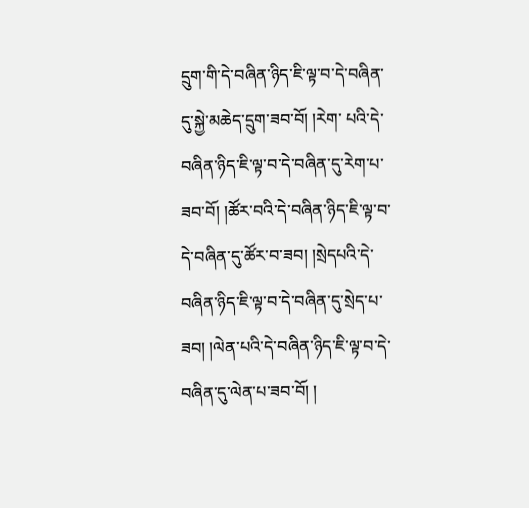དྲུག་གི་དེ་བཞིན་ཉིད་ཇི་ལྟ་བ་དེ་བཞིན་དུ་སྐྱེ་མཆེད་དྲུག་ཟབ་བོ། །རེག་ པའི་དེ་བཞིན་ཉིད་ཇི་ལྟ་བ་དེ་བཞིན་དུ་རེག་པ་ཟབ་བོ། །ཚོར་བའི་དེ་བཞིན་ཉིད་ཇི་ལྟ་བ་དེ་བཞིན་དུ་ཚོར་བ་ཟབ། །སྲེདཔའི་དེ་བཞིན་ཉིད་ཇི་ལྟ་བ་དེ་བཞིན་དུ་སྲེད་པ་ཟབ། །ལེན་པའི་དེ་བཞིན་ཉིད་ཇི་ལྟ་བ་དེ་བཞིན་དུ་ལེན་པ་ཟབ་བོ། །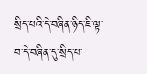སྲིད་པའི་དེ་བཞིན་ཉིད་ཇི་ལྟ་བ་དེ་བཞིན་དུ་སྲིད་པ་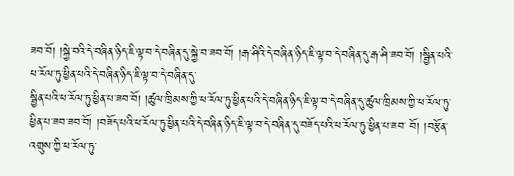ཟབ་བོ། །སྐྱེ་བའི་དེ་བཞིན་ཉིད་ཇི་ལྟ་བ་དེ་བཞིན་དུ་སྐྱེ་བ་ཟབ་བོ། །རྒ་ཤིའི་དེ་བཞིན་ཉིད་ཇི་ལྟ་བ་དེ་བཞིན་དུ་རྒ་ཤི་ཟབ་བོ། །སྦྱིན་པའི་ཕ་རོལ་ཏུ་ཕྱིན་པའི་དེ་བཞིན་ཉིད་ཇི་ལྟ་བ་དེ་བཞིན་དུ་
སྦྱིན་པའི་ཕ་རོལ་ཏུ་ཕྱིན་པ་ཟབ་བོ། །ཚུལ་ཁྲིམས་ཀྱི་ཕ་རོལ་ཏུ་ཕྱིན་པའི་དེ་བཞིན་ཉིད་ཇི་ལྟ་བ་དེ་བཞིན་དུ་ཚུལ་ཁྲིམས་ཀྱི་ཕ་རོལ་ཏུ་ཕྱིན་པ་ཟབ་ཟབ་བོ། །བཟོད་པའི་ཕ་རོལ་ཏུ་ཕྱིན་པའི་དེ་བཞིན་ཉིད་ཇི་ལྟ་བ་དེ་བཞིན་དུ་བཟོད་པའི་ཕ་རོལ་ཏུ་ཕྱིན་པ་ཟབ་ བོ། །བརྩོན་འགྲུས་ཀྱི་ཕ་རོལ་ཏུ་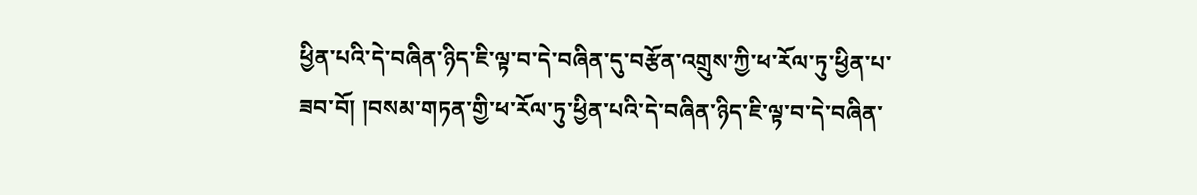ཕྱིན་པའི་དེ་བཞིན་ཉིད་ཇི་ལྟ་བ་དེ་བཞིན་དུ་བརྩོན་འགྲུས་ཀྱི་ཕ་རོལ་ཏུ་ཕྱིན་པ་ཟབ་བོ། །བསམ་གཏན་གྱི་ཕ་རོལ་ཏུ་ཕྱིན་པའི་དེ་བཞིན་ཉིད་ཇི་ལྟ་བ་དེ་བཞིན་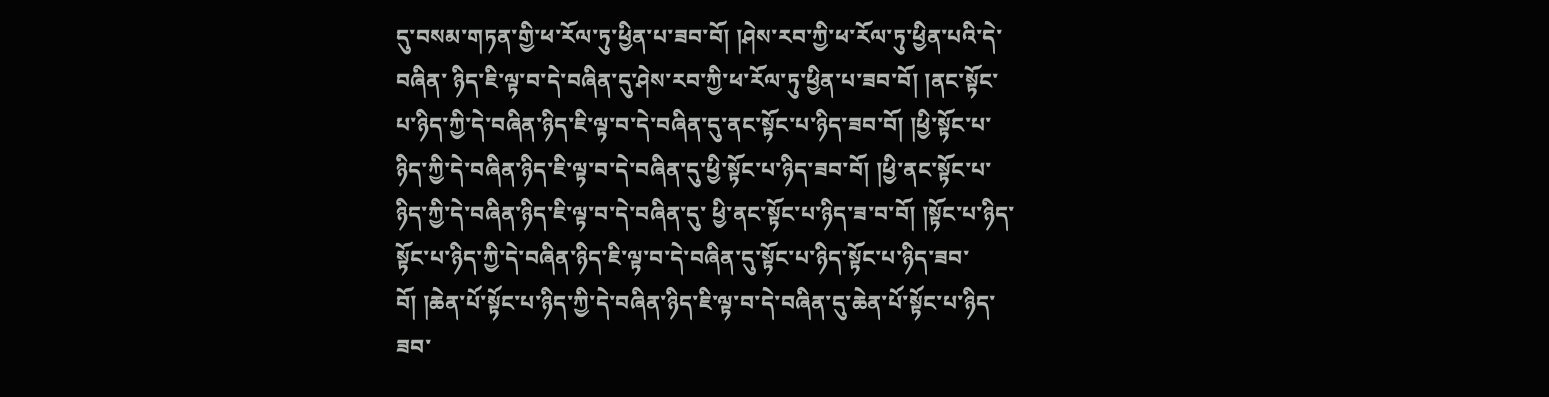དུ་བསམ་གཏན་གྱི་ཕ་རོལ་ཏུ་ཕྱིན་པ་ཟབ་བོ། །ཤེས་རབ་ཀྱི་ཕ་རོལ་ཏུ་ཕྱིན་པའི་དེ་བཞིན་ ཉིད་ཇི་ལྟ་བ་དེ་བཞིན་དུ་ཤེས་རབ་ཀྱི་ཕ་རོལ་ཏུ་ཕྱིན་པ་ཟབ་བོ། །ནང་སྟོང་པ་ཉིད་ཀྱི་དེ་བཞིན་ཉིད་ཇི་ལྟ་བ་དེ་བཞིན་དུ་ནང་སྟོང་པ་ཉིད་ཟབ་བོ། །ཕྱི་སྟོང་པ་ཉིད་ཀྱི་དེ་བཞིན་ཉིད་ཇི་ལྟ་བ་དེ་བཞིན་དུ་ཕྱི་སྟོང་པ་ཉིད་ཟབ་བོ། །ཕྱི་ནང་སྟོང་པ་ཉིད་ཀྱི་དེ་བཞིན་ཉིད་ཇི་ལྟ་བ་དེ་བཞིན་དུ་ ཕྱི་ནང་སྟོང་པ་ཉིད་ཟ་བ་བོ། །སྟོང་པ་ཉིད་སྟོང་པ་ཉིད་ཀྱི་དེ་བཞིན་ཉིད་ཇི་ལྟ་བ་དེ་བཞིན་དུ་སྟོང་པ་ཉིད་སྟོང་པ་ཉིད་ཟབ་བོ། །ཆེན་པོ་སྟོང་པ་ཉིད་ཀྱི་དེ་བཞིན་ཉིད་ཇི་ལྟ་བ་དེ་བཞིན་དུ་ཆེན་པོ་སྟོང་པ་ཉིད་ཟབ་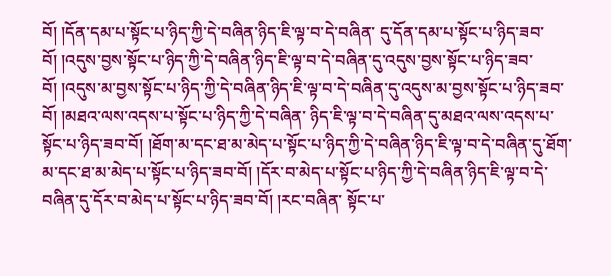བོ། །དོན་དམ་པ་སྟོང་པ་ཉིད་ཀྱི་དེ་བཞིན་ཉིད་ཇི་ལྟ་བ་དེ་བཞིན་ དུ་དོན་དམ་པ་སྟོང་པ་ཉིད་ཟབ་བོ། །འདུས་བྱས་སྟོང་པ་ཉིད་ཀྱི་དེ་བཞིན་ཉིད་ཇི་ལྟ་བ་དེ་བཞིན་དུ་འདུས་བྱས་སྟོང་པ་ཉིད་ཟབ་བོ། །འདུས་མ་བྱས་སྟོང་པ་ཉིད་ཀྱི་དེ་བཞིན་ཉིད་ཇི་ལྟ་བ་དེ་བཞིན་དུ་འདུས་མ་བྱས་སྟོང་པ་ཉིད་ཟབ་བོ། །མཐའ་ལས་འདས་པ་སྟོང་པ་ཉིད་ཀྱི་དེ་བཞིན་ ཉིད་ཇི་ལྟ་བ་དེ་བཞིན་དུ་མཐའ་ལས་འདས་པ་སྟོང་པ་ཉིད་ཟབ་བོ། །ཐོག་མ་དང་ཐ་མ་མེད་པ་སྟོང་པ་ཉིད་ཀྱི་དེ་བཞིན་ཉིད་ཇི་ལྟ་བ་དེ་བཞིན་དུ་ཐོག་མ་དང་ཐ་མ་མེད་པ་སྟོང་པ་ཉིད་ཟབ་བོ། །དོར་བ་མེད་པ་སྟོང་པ་ཉིད་ཀྱི་དེ་བཞིན་ཉིད་ཇི་ལྟ་བ་དེ་བཞིན་དུ་དོར་བ་མེད་པ་སྟོང་པ་ཉིད་ཟབ་བོ། །རང་བཞིན་ སྟོང་པ་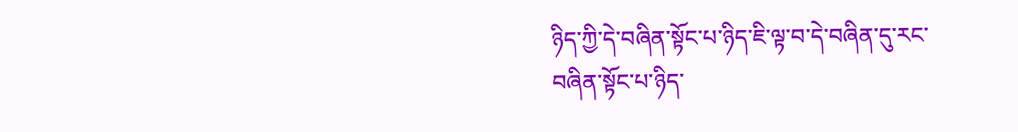ཉིད་ཀྱི་དེ་བཞིན་སྟོང་པ་ཉིད་ཇི་ལྟ་བ་དེ་བཞིན་དུ་རང་བཞིན་སྟོང་པ་ཉིད་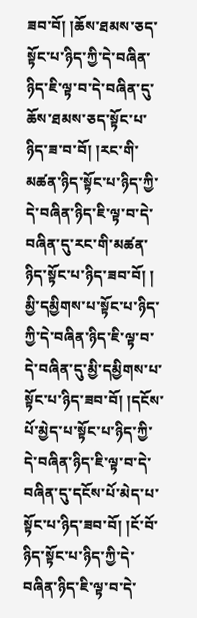ཟབ་བོ། །ཆོས་ཐམས་ཅད་སྟོང་པ་ཉིད་ཀྱི་དེ་བཞིན་ཉིད་ཇི་ལྟ་བ་དེ་བཞིན་དུ་ཆོས་ཐམས་ཅད་སྟོང་པ་ཉིད་ཟ་བ་བོ། །རང་གི་མཚན་ཉིད་སྟོང་པ་ཉིད་ཀྱི་དེ་བཞིན་ཉིད་ཇི་ལྟ་བ་དེ་བཞིན་དུ་རང་གི་མཚན་ཉིད་སྟོང་པ་ཉིད་ཟབ་བོ། །
མྱི་དམྱིགས་པ་སྟོང་པ་ཉིད་ཀྱི་དེ་བཞིན་ཉིད་ཇི་ལྟ་བ་དེ་བཞིན་དུ་མྱི་དམྱིགས་པ་སྟོང་པ་ཉིད་ཟབ་བོ། །དངོས་པོ་མྱེད་པ་སྟོང་པ་ཉིད་ཀྱི་དེ་བཞིན་ཉིད་ཇི་ལྟ་བ་དེ་བཞིན་དུ་དངོས་པོ་མེད་པ་སྟོང་པ་ཉིད་ཟབ་བོ། །ངོ་བོ་ཉིད་སྟོང་པ་ཉིད་ཀྱི་དེ་བཞིན་ཉིད་ཇི་ལྟ་བ་དེ་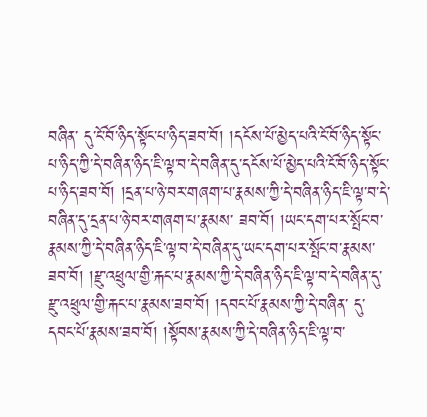བཞིན་ དུ་ངོ་བོ་ཉིད་སྟོང་པ་ཉིད་ཟབ་བོ། །དངོས་པོ་མྱེད་པའི་ངོ་བོ་ཉིད་སྟོང་པ་ཉིད་ཀྱི་དེ་བཞིན་ཉིད་ཇི་ལྟ་བ་དེ་བཞིན་དུ་དངོས་པོ་མྱེད་པའི་ངོ་བོ་ཉིད་སྟོང་པ་ཉིད་ཟབ་བོ། །དྲན་པ་ཉེ་བར་གཞག་པ་རྣམས་ཀྱི་དེ་བཞིན་ཉིད་ཇི་ལྟ་བ་དེ་བཞིན་དུ་དྲན་པ་ཉེ་བར་གཞག་པ་རྣམས་ ཟབ་བོ། །ཡང་དག་པར་སྤོང་བ་རྣམས་ཀྱི་དེ་བཞིན་ཉིད་ཇི་ལྟ་བ་དེ་བཞིན་དུ་ཡང་དག་པར་སྤོང་བ་རྣམས་ཟབ་བོ། །རྫུ་འཕྲུལ་གྱི་རྐང་པ་རྣམས་ཀྱི་དེ་བཞིན་ཉིད་ཇི་ལྟ་བ་དེ་བཞིན་དུ་རྫུ་འཕྲུལ་གྱི་རྐང་པ་རྣམས་ཟབ་བོ། །དབང་པོ་རྣམས་ཀྱི་དེ་བཞིན་ དུ་དབང་པོ་རྣམས་ཟབ་བོ། །སྟོབས་རྣམས་ཀྱི་དེ་བཞིན་ཉིད་ཇི་ལྟ་བ་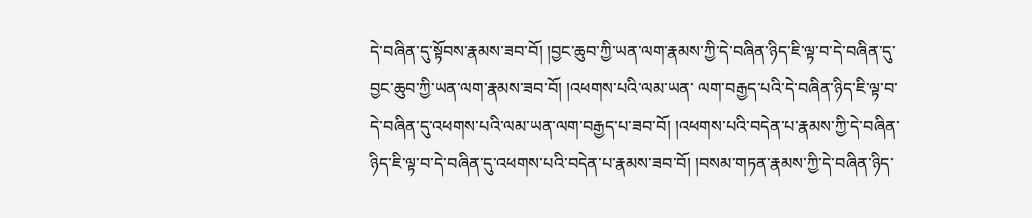དེ་བཞིན་དུ་སྟོབས་རྣམས་ཟབ་བོ། །བྱང་ཆུབ་ཀྱི་ཡན་ལག་རྣམས་ཀྱི་དེ་བཞིན་ཉིད་ཇི་ལྟ་བ་དེ་བཞིན་དུ་བྱང་ཆུབ་ཀྱི་ཡན་ལག་རྣམས་ཟབ་བོ། །འཕགས་པའི་ལམ་ཡན་ ལག་བརྒྱད་པའི་དེ་བཞིན་ཉིད་ཇི་ལྟ་བ་དེ་བཞིན་དུ་འཕགས་པའི་ལམ་ཡན་ལག་བརྒྱད་པ་ཟབ་བོ། །འཕགས་པའི་བདེན་པ་རྣམས་ཀྱི་དེ་བཞིན་ཉིད་ཇི་ལྟ་བ་དེ་བཞིན་དུ་འཕགས་པའི་བདེན་པ་རྣམས་ཟབ་བོ། །བསམ་གཏན་རྣམས་ཀྱི་དེ་བཞིན་ཉིད་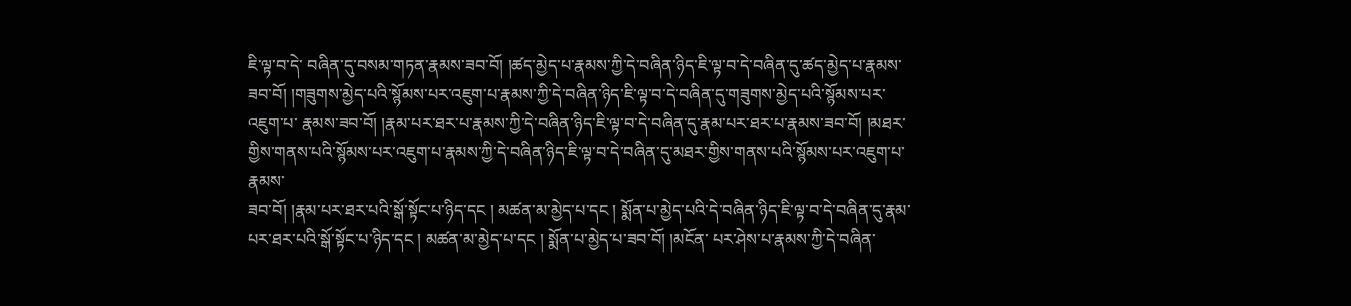ཇི་ལྟ་བ་དེ་ བཞིན་དུ་བསམ་གཏན་རྣམས་ཟབ་བོ། །ཚད་མྱེད་པ་རྣམས་ཀྱི་དེ་བཞིན་ཉིད་ཇི་ལྟ་བ་དེ་བཞིན་དུ་ཚད་མྱེད་པ་རྣམས་ཟབ་བོ། །གཟུགས་མྱེད་པའི་སྙོམས་པར་འཇུག་པ་རྣམས་ཀྱི་དེ་བཞིན་ཉིད་ཇི་ལྟ་བ་དེ་བཞིན་དུ་གཟུགས་མྱེད་པའི་སྙོམས་པར་འཇུག་པ་ རྣམས་ཟབ་བོ། །རྣམ་པར་ཐར་པ་རྣམས་ཀྱི་དེ་བཞིན་ཉིད་ཇི་ལྟ་བ་དེ་བཞིན་དུ་རྣམ་པར་ཐར་པ་རྣམས་ཟབ་བོ། །མཐར་གྱིས་གནས་པའི་སྙོམས་པར་འཇུག་པ་རྣམས་ཀྱི་དེ་བཞིན་ཉིད་ཇི་ལྟ་བ་དེ་བཞིན་དུ་མཐར་གྱིས་གནས་པའི་སྙོམས་པར་འཇུག་པ་རྣམས་
ཟབ་བོ། །རྣམ་པར་ཐར་པའི་སྒོ་སྟོང་པ་ཉིད་དང ། མཚན་མ་མྱེད་པ་དང ། སྨོན་པ་མྱེད་པའི་དེ་བཞིན་ཉིད་ཇི་ལྟ་བ་དེ་བཞིན་དུ་རྣམ་པར་ཐར་པའི་སྒོ་སྟོང་པ་ཉིད་དང ། མཚན་མ་མྱེད་པ་དང ། སྨོན་པ་མྱེད་པ་ཟབ་བོ། །མངོན་ པར་ཤེས་པ་རྣམས་ཀྱི་དེ་བཞིན་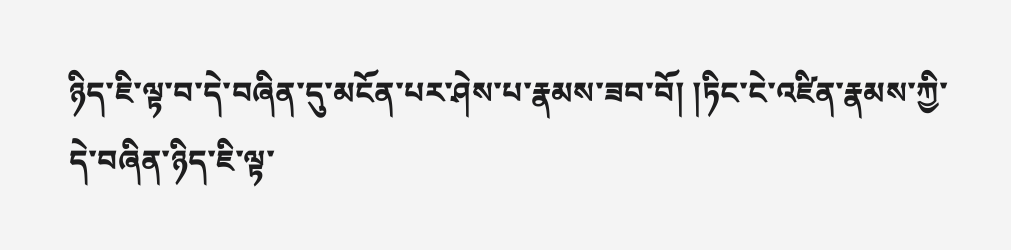ཉིད་ཇི་ལྟ་བ་དེ་བཞིན་དུ་མངོན་པར་ཤེས་པ་རྣམས་ཟབ་བོ། །ཏིང་ངེ་འཛིན་རྣམས་ཀྱི་དེ་བཞིན་ཉིད་ཇི་ལྟ་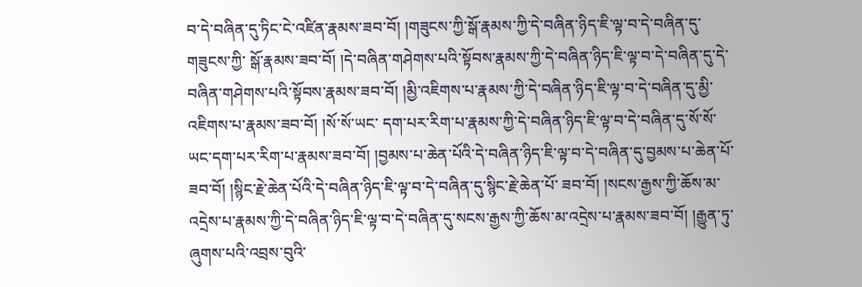བ་དེ་བཞིན་དུ་ཏིང་ངེ་འཛིན་རྣམས་ཟབ་བོ། །གཟུངས་ཀྱི་སྒོ་རྣམས་ཀྱི་དེ་བཞིན་ཉིད་ཇི་ལྟ་བ་དེ་བཞིན་དུ་གཟུངས་ཀྱི་ སྒོ་རྣམས་ཟབ་བོ། །དེ་བཞིན་གཤེགས་པའི་སྟོབས་རྣམས་ཀྱི་དེ་བཞིན་ཉིད་ཇི་ལྟ་བ་དེ་བཞིན་དུ་དེ་བཞིན་གཤེགས་པའི་སྟོབས་རྣམས་ཟབ་བོ། །མྱི་འཇིགས་པ་རྣམས་ཀྱི་དེ་བཞིན་ཉིད་ཇི་ལྟ་བ་དེ་བཞིན་དུ་མྱི་འཇིགས་པ་རྣམས་ཟབ་བོ། །སོ་སོ་ཡང་ དག་པར་རིག་པ་རྣམས་ཀྱི་དེ་བཞིན་ཉིད་ཇི་ལྟ་བ་དེ་བཞིན་དུ་སོ་སོ་ཡང་དག་པར་རིག་པ་རྣམས་ཟབ་བོ། །བྱམས་པ་ཆེན་པོའི་དེ་བཞིན་ཉིད་ཇི་ལྟ་བ་དེ་བཞིན་དུ་བྱམས་པ་ཆེན་པོ་ཟབ་བོ། །སྙིང་རྗེ་ཆེན་པོའི་དེ་བཞིན་ཉིད་ཇི་ལྟ་བ་དེ་བཞིན་དུ་སྙིང་རྗེ་ཆེན་པོ་ ཟབ་བོ། །སངས་རྒྱས་ཀྱི་ཆོས་མ་འདྲེས་པ་རྣམས་ཀྱི་དེ་བཞིན་ཉིད་ཇི་ལྟ་བ་དེ་བཞིན་དུ་སངས་རྒྱས་ཀྱི་ཆོས་མ་འདྲེས་པ་རྣམས་ཟབ་བོ། །རྒྱུན་ཏུ་ཞུགས་པའི་འབྲས་བུའི་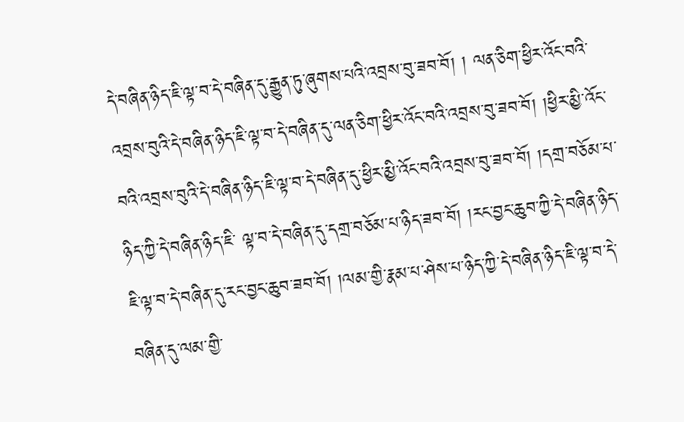དེ་བཞིན་ཉིད་ཇི་ལྟ་བ་དེ་བཞིན་དུ་རྒྱུན་ཏུ་ཞུགས་པའི་འབྲས་བུ་ཟབ་བོ། ། ལན་ཅིག་ཕྱིར་འོང་བའི་འབྲས་བུའི་དེ་བཞིན་ཉིད་ཇི་ལྟ་བ་དེ་བཞིན་དུ་ལན་ཅིག་ཕྱིར་འོང་བའི་འབྲས་བུ་ཟབ་བོ། །ཕྱིར་མྱི་འོང་བའི་འབྲས་བུའི་དེ་བཞིན་ཉིད་ཇི་ལྟ་བ་དེ་བཞིན་དུ་ཕྱིར་མྱི་འོང་བའི་འབྲས་བུ་ཟབ་བོ། །དགྲ་བཅོམ་པ་ཉིད་ཀྱི་དེ་བཞིན་ཉིད་ཇི་ ལྟ་བ་དེ་བཞིན་དུ་དགྲ་བཅོམ་པ་ཉིད་ཟབ་བོ། །རང་བྱང་ཆུབ་ཀྱི་དེ་བཞིན་ཉིད་ཇི་ལྟ་བ་དེ་བཞིན་དུ་རང་བྱང་ཆུབ་ཟབ་བོ། །ལམ་གྱི་རྣམ་པ་ཤེས་པ་ཉིད་ཀྱི་དེ་བཞིན་ཉིད་ཇི་ལྟ་བ་དེ་བཞིན་དུ་ལམ་གྱི་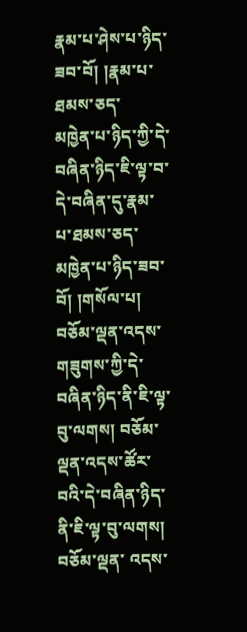རྣམ་པ་ཤེས་པ་ཉིད་ཟབ་བོ། །རྣམ་པ་ཐམས་ཅད་
མཁྱེན་པ་ཉིད་ཀྱི་དེ་བཞིན་ཉིད་ཇི་ལྟ་བ་དེ་བཞིན་དུ་རྣམ་པ་ཐམས་ཅད་མཁྱེན་པ་ཉིད་ཟབ་བོ། །གསོལ་པ། བཅོམ་ལྡན་འདས་གཟུགས་ཀྱི་དེ་བཞིན་ཉིད་ནི་ཇི་ལྟ་བུ་ལགས། བཅོམ་ལྡན་འདས་ཚོར་བའི་དེ་བཞིན་ཉིད་ནི་ཇི་ལྟ་བུ་ལགས། བཅོམ་ལྡན་ འདས་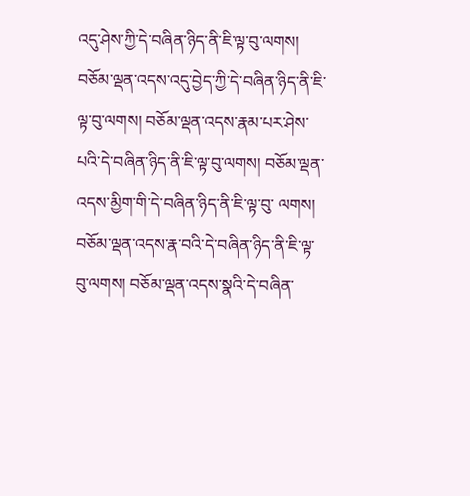འདུ་ཤེས་ཀྱི་དེ་བཞིན་ཉིད་ནི་ཇི་ལྟ་བུ་ལགས། བཅོམ་ལྡན་འདས་འདུ་བྱེད་ཀྱི་དེ་བཞིན་ཉིད་ནི་ཇི་ལྟ་བུ་ལགས། བཅོམ་ལྡན་འདས་རྣམ་པར་ཤེས་པའི་དེ་བཞིན་ཉིད་ནི་ཇི་ལྟ་བུ་ལགས། བཅོམ་ལྡན་འདས་མྱིག་གི་དེ་བཞིན་ཉིད་ནི་ཇི་ལྟ་བུ་ ལགས། བཅོམ་ལྡན་འདས་རྣ་བའི་དེ་བཞིན་ཉིད་ནི་ཇི་ལྟ་བུ་ལགས། བཅོམ་ལྡན་འདས་སྣའི་དེ་བཞིན་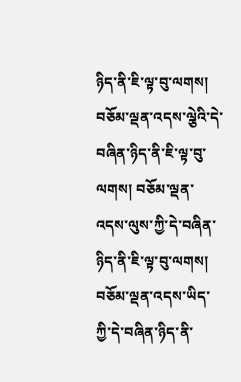ཉིད་ནི་ཇི་ལྟ་བུ་ལགས། བཅོམ་ལྡན་འདས་ལྕེའི་དེ་བཞིན་ཉིད་ནི་ཇི་ལྟ་བུ་ལགས། བཅོམ་ལྡན་འདས་ལུས་ཀྱི་དེ་བཞིན་ཉིད་ནི་ཇི་ལྟ་བུ་ལགས། བཅོམ་ལྡན་འདས་ཡིད་ཀྱི་དེ་བཞིན་ཉིད་ནི་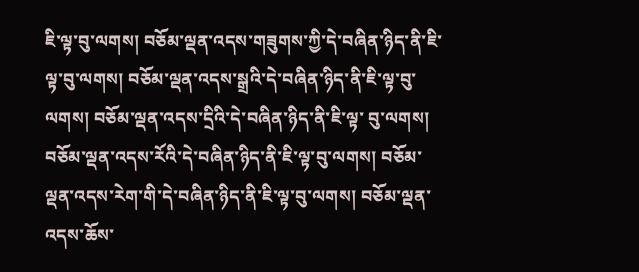ཇི་ལྟ་བུ་ལགས། བཅོམ་ལྡན་འདས་གཟུགས་ཀྱི་དེ་བཞིན་ཉིད་ནི་ཇི་ལྟ་བུ་ལགས། བཅོམ་ལྡན་འདས་སྒྲའི་དེ་བཞིན་ཉིད་ནི་ཇི་ལྟ་བུ་ལགས། བཅོམ་ལྡན་འདས་དྲིའི་དེ་བཞིན་ཉིད་ནི་ཇི་ལྟ་ བུ་ལགས། བཅོམ་ལྡན་འདས་རོའི་དེ་བཞིན་ཉིད་ནི་ཇི་ལྟ་བུ་ལགས། བཅོམ་ལྡན་འདས་རེག་གི་དེ་བཞིན་ཉིད་ནི་ཇི་ལྟ་བུ་ལགས། བཅོམ་ལྡན་འདས་ཆོས་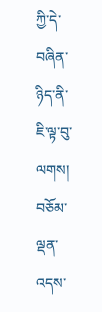ཀྱི་དེ་བཞིན་ཉིད་ནི་ཇི་ལྟ་བུ་ལགས། བཅོམ་ལྡན་འདས་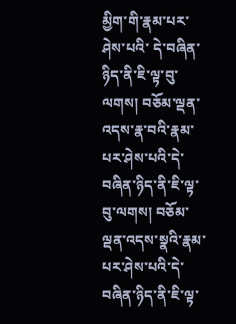མྱིག་གི་རྣམ་པར་ཤེས་པའི་ དེ་བཞིན་ཉིད་ནི་ཇི་ལྟ་བུ་ལགས། བཅོམ་ལྡན་འདས་རྣ་བའི་རྣམ་པར་ཤེས་པའི་དེ་བཞིན་ཉིད་ནི་ཇི་ལྟ་བུ་ལགས། བཅོམ་ལྡན་འདས་སྣའི་རྣམ་པར་ཤེས་པའི་དེ་བཞིན་ཉིད་ནི་ཇི་ལྟ་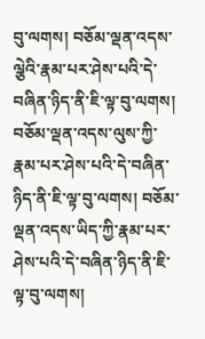བུ་ལགས། བཅོམ་ལྡན་འདས་ལྕེའི་རྣམ་པར་ཤེས་པའི་དེ་ བཞིན་ཉིད་ནི་ཇི་ལྟ་བུ་ལགས། བཅོམ་ལྡན་འདས་ལུས་ཀྱི་རྣམ་པར་ཤེས་པའི་དེ་བཞིན་ཉིད་ནི་ཇི་ལྟ་བུ་ལགས། བཅོམ་ལྡན་འདས་ཡིད་ཀྱི་རྣམ་པར་ཤེས་པའི་དེ་བཞིན་ཉིད་ནི་ཇི་ལྟ་བུ་ལགས།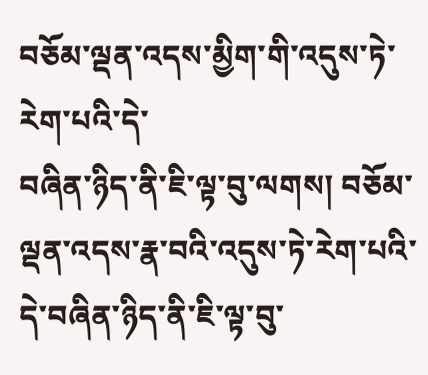བཅོམ་ལྡན་འདས་མྱིག་གི་འདུས་ཏེ་རེག་པའི་དེ་
བཞིན་ཉིད་ནི་ཇི་ལྟ་བུ་ལགས། བཅོམ་ལྡན་འདས་རྣ་བའི་འདུས་ཏེ་རེག་པའི་དེ་བཞིན་ཉིད་ནི་ཇི་ལྟ་བུ་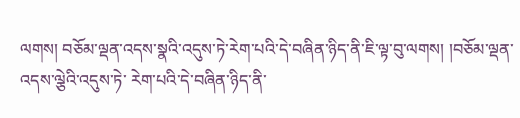ལགས། བཅོམ་ལྡན་འདས་སྣའི་འདུས་ཏེ་རེག་པའི་དེ་བཞིན་ཉིད་ནི་ཇི་ལྟ་བུ་ལགས། །བཅོམ་ལྡན་འདས་ལྕེའི་འདུས་ཏེ་ རེག་པའི་དེ་བཞིན་ཉིད་ནི་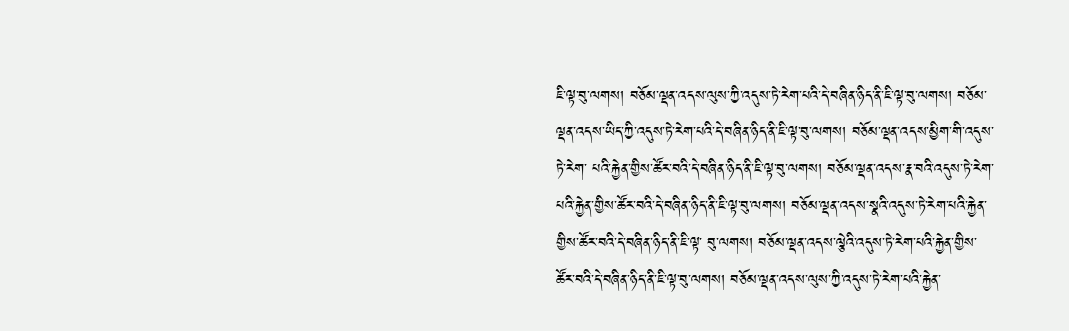ཇི་ལྟ་བུ་ལགས། བཅོམ་ལྡན་འདས་ལུས་ཀྱི་འདུས་ཏེ་རེག་པའི་དེ་བཞིན་ཉིད་ནི་ཇི་ལྟ་བུ་ལགས། བཅོམ་ལྡན་འདས་ཡིད་ཀྱི་འདུས་ཏེ་རེག་པའི་དེ་བཞིན་ཉིད་ནི་ཇི་ལྟ་བུ་ལགས། བཅོམ་ལྡན་འདས་མྱིག་གི་འདུས་ཏེ་རེག་ པའི་རྐྱེན་གྱིས་ཚོར་བའི་དེ་བཞིན་ཉིད་ནི་ཇི་ལྟ་བུ་ལགས། བཅོམ་ལྡན་འདས་རྣ་བའི་འདུས་ཏེ་རེག་པའི་རྐྱེན་གྱིས་ཚོར་བའི་དེ་བཞིན་ཉིད་ནི་ཇི་ལྟ་བུ་ལགས། བཅོམ་ལྡན་འདས་སྣའི་འདུས་ཏེ་རེག་པའི་རྐྱེན་གྱིས་ཚོར་བའི་དེ་བཞིན་ཉིད་ནི་ཇི་ལྟ་ བུ་ལགས། བཅོམ་ལྡན་འདས་ལྕེའི་འདུས་ཏེ་རེག་པའི་རྐྱེན་གྱིས་ཚོར་བའི་དེ་བཞིན་ཉིད་ནི་ཇི་ལྟ་བུ་ལགས། བཅོམ་ལྡན་འདས་ལུས་ཀྱི་འདུས་ཏེ་རེག་པའི་རྐྱེན་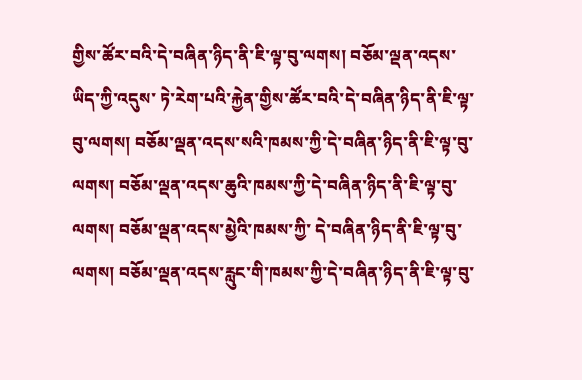གྱིས་ཚོར་བའི་དེ་བཞིན་ཉིད་ནི་ཇི་ལྟ་བུ་ལགས། བཅོམ་ལྡན་འདས་ཡིད་ཀྱི་འདུས་ ཏེ་རེག་པའི་རྐྱེན་གྱིས་ཚོར་བའི་དེ་བཞིན་ཉིད་ནི་ཇི་ལྟ་བུ་ལགས། བཅོམ་ལྡན་འདས་སའི་ཁམས་ཀྱི་དེ་བཞིན་ཉིད་ནི་ཇི་ལྟ་བུ་ལགས། བཅོམ་ལྡན་འདས་ཆུའི་ཁམས་ཀྱི་དེ་བཞིན་ཉིད་ནི་ཇི་ལྟ་བུ་ལགས། བཅོམ་ལྡན་འདས་མྱེའི་ཁམས་ཀྱི་ དེ་བཞིན་ཉིད་ནི་ཇི་ལྟ་བུ་ལགས། བཅོམ་ལྡན་འདས་རླུང་གི་ཁམས་ཀྱི་དེ་བཞིན་ཉིད་ནི་ཇི་ལྟ་བུ་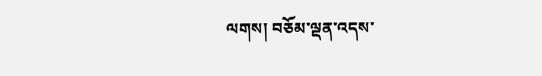ལགས། བཅོམ་ལྡན་འདས་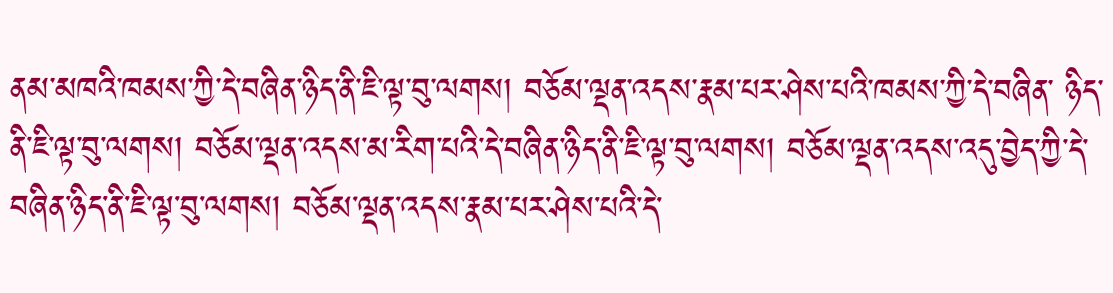ནམ་མཁའི་ཁམས་ཀྱི་དེ་བཞིན་ཉིད་ནི་ཇི་ལྟ་བུ་ལགས། བཅོམ་ལྡན་འདས་རྣམ་པར་ཤེས་པའི་ཁམས་ཀྱི་དེ་བཞིན་ ཉིད་ནི་ཇི་ལྟ་བུ་ལགས། བཅོམ་ལྡན་འདས་མ་རིག་པའི་དེ་བཞིན་ཉིད་ནི་ཇི་ལྟ་བུ་ལགས། བཅོམ་ལྡན་འདས་འདུ་བྱེད་ཀྱི་དེ་བཞིན་ཉིད་ནི་ཇི་ལྟ་བུ་ལགས། བཅོམ་ལྡན་འདས་རྣམ་པར་ཤེས་པའི་དེ་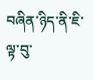བཞིན་ཉིད་ནི་ཇི་ལྟ་བུ་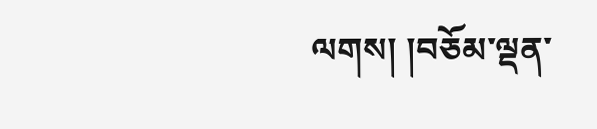ལགས། །བཅོམ་ལྡན་